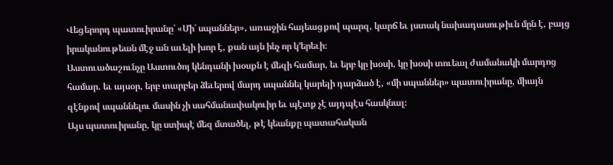Վեցերորդ պատուիրանը՝ «Մի՛ սպաններ», առաջին հայեացքով պարզ, կարճ եւ յստակ նախադասութիւն մըն է, բայց իրականութեան մէջ ան աւելի խոր է, քան այն ինչ որ կ’երեւի։
Աստուածաշունչը Աստուծոյ կենդանի խօսքն է մեզի համար, եւ երբ կը խօսի, կը խօսի տուեալ ժամանակի մարդոց համար. եւ այսօր, երբ տարբեր ձեւերով մարդ սպաննել կարելի դարձած է, «մի սպաններ» պատուիրանը, միայն զէնքով սպաննելու մասին չի սահմանափակուիր եւ պէտք չէ այդպէս հասկնալ։
Այս պատուիրանը, կը ստիպէ մեզ մտածել, թէ կեանքը պատահական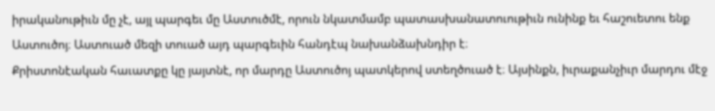իրականութիւն մը չէ, այլ պարգեւ մը Աստուծմէ, որուն նկատմամբ պատասխանատուութիւն ունինք եւ հաշուետու ենք Աստուծոյ։ Աստուած մեզի տուած այդ պարգեւին հանդէպ նախանձախնդիր է։
Քրիստոնէական հաւատքը կը յայտնէ, որ մարդը Աստուծոյ պատկերով ստեղծուած է։ Այսինքն, իւրաքանչիւր մարդու մէջ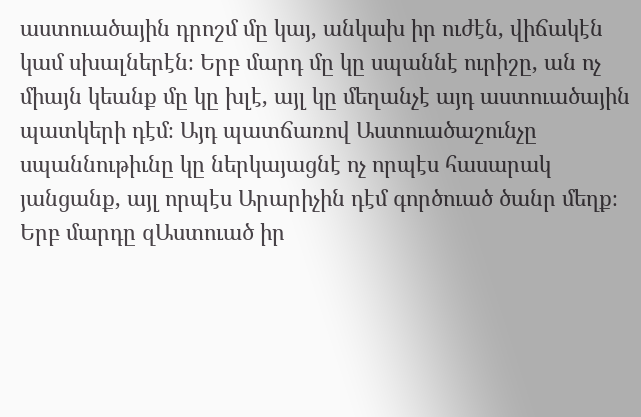աստուածային դրոշմ մը կայ, անկախ իր ուժէն, վիճակէն կամ սխալներէն։ Երբ մարդ մը կը սպաննէ ուրիշը, ան ոչ միայն կեանք մը կը խլէ, այլ կը մեղանչէ այդ աստուածային պատկերի դէմ։ Այդ պատճառով Աստուածաշունչը սպաննութիւնը կը ներկայացնէ ոչ որպէս հասարակ յանցանք, այլ որպէս Արարիչին դէմ գործուած ծանր մեղք։ Երբ մարդը զԱստուած իր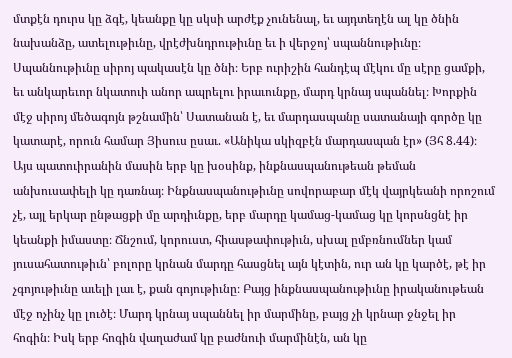մտքէն դուրս կը ձգէ, կեանքը կը սկսի արժէք չունենալ, եւ այդտեղէն ալ կը ծնին նախանձը, ատելութիւնը, վրէժխնդրութիւնը եւ ի վերջոյ՝ սպաննութիւնը։
Սպաննութիւնը սիրոյ պակասէն կը ծնի։ Երբ ուրիշին հանդէպ մէկու մը սէրը ցամքի, եւ անկարեւոր նկատուի անոր ապրելու իրաւունքը, մարդ կրնայ սպաննել։ Խորքին մէջ սիրոյ մեծագոյն թշնամին՝ Սատանան է, եւ մարդասպանը սատանայի գործը կը կատարէ, որուն համար Յիսուս ըսաւ. «Անիկա սկիզբէն մարդասպան էր» (Յհ 8.44)։
Այս պատուիրանին մասին երբ կը խօսինք, ինքնասպանութեան թեման անխուսափելի կը դառնայ։ Ինքնասպանութիւնը սովորաբար մէկ վայրկեանի որոշում չէ, այլ երկար ընթացքի մը արդիւնքը, երբ մարդը կամաց-կամաց կը կորսնցնէ իր կեանքի իմաստը։ Ճնշում, կորուստ, հիասթափութիւն, սխալ ըմբռնումներ կամ յուսահատութիւն՝ բոլորը կրնան մարդը հասցնել այն կէտին, ուր ան կը կարծէ, թէ իր չգոյութիւնը աւելի լաւ է, քան գոյութիւնը։ Բայց ինքնասպանութիւնը իրականութեան մէջ ոչինչ կը լուծէ։ Մարդ կրնայ սպաննել իր մարմինը, բայց չի կրնար ջնջել իր հոգին։ Իսկ երբ հոգին վաղաժամ կը բաժնուի մարմինէն, ան կը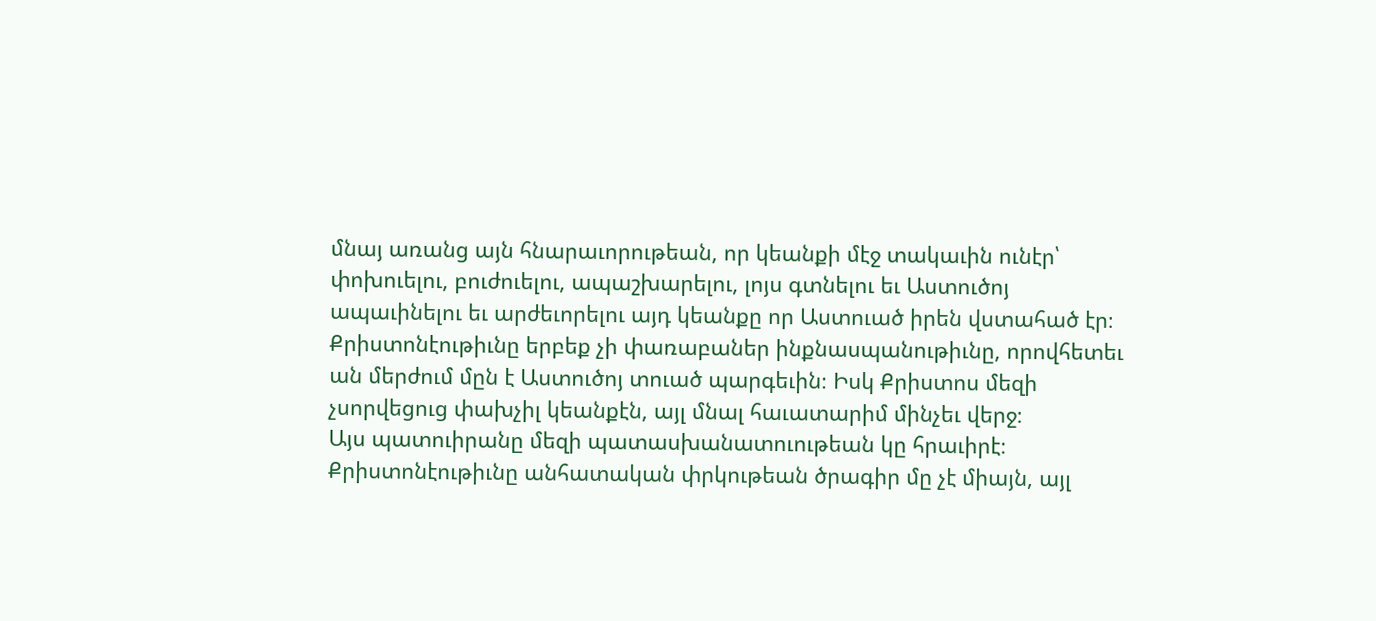մնայ առանց այն հնարաւորութեան, որ կեանքի մէջ տակաւին ունէր՝ փոխուելու, բուժուելու, ապաշխարելու, լոյս գտնելու եւ Աստուծոյ ապաւինելու եւ արժեւորելու այդ կեանքը որ Աստուած իրեն վստահած էր։
Քրիստոնէութիւնը երբեք չի փառաբաներ ինքնասպանութիւնը, որովհետեւ ան մերժում մըն է Աստուծոյ տուած պարգեւին։ Իսկ Քրիստոս մեզի չսորվեցուց փախչիլ կեանքէն, այլ մնալ հաւատարիմ մինչեւ վերջ։
Այս պատուիրանը մեզի պատասխանատուութեան կը հրաւիրէ։ Քրիստոնէութիւնը անհատական փրկութեան ծրագիր մը չէ միայն, այլ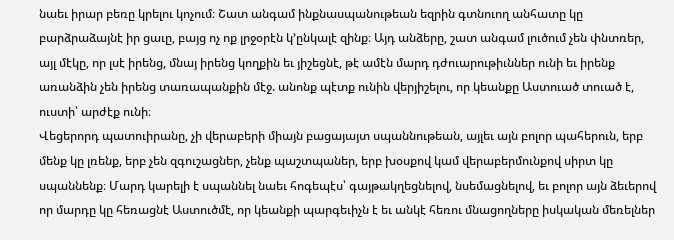նաեւ իրար բեռը կրելու կոչում։ Շատ անգամ ինքնասպանութեան եզրին գտնուող անհատը կը բարձրաձայնէ իր ցաւը, բայց ոչ ոք լրջօրէն կ’ընկալէ զինք։ Այդ անձերը, շատ անգամ լուծում չեն փնտռեր, այլ մէկը, որ լսէ իրենց, մնայ իրենց կողքին եւ յիշեցնէ, թէ ամէն մարդ դժուարութիւններ ունի եւ իրենք առանձին չեն իրենց տառապանքին մէջ. անոնք պէտք ունին վերյիշելու, որ կեանքը Աստուած տուած է, ուստի՝ արժէք ունի։
Վեցերորդ պատուիրանը, չի վերաբերի միայն բացայայտ սպաննութեան, այլեւ այն բոլոր պահերուն, երբ մենք կը լռենք, երբ չեն զգուշացներ, չենք պաշտպաներ, երբ խօսքով կամ վերաբերմունքով սիրտ կը սպաննենք։ Մարդ կարելի է սպաննել նաեւ հոգեպէս՝ գայթակղեցնելով, նսեմացնելով, եւ բոլոր այն ձեւերով որ մարդը կը հեռացնէ Աստուծմէ, որ կեանքի պարգեւիչն է եւ անկէ հեռու մնացողները իսկական մեռելներ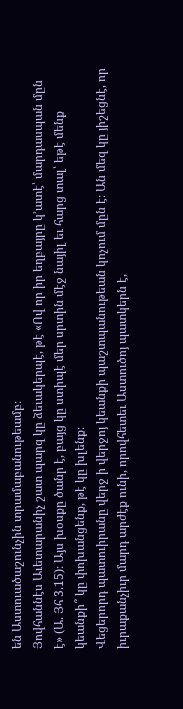են Աստուածաշունչին տրամաբանութեամբ։
Յովհաննէս Աւետարանիչ շատ պարզ կը ձեւակերպէ, թէ «Ով որ իր եղբայրը կ’ատէ՝ մարդասպան մըն է» (Ա. Յհ 3.15)։ Այս խօսքը ծանր է, բայց կը ստիպէ մեր սրտին մէջ նայիլ եւ հարց տալ՝ եթէ մենք կեանքի՞ կը փոխանցենք, թէ կը խլենք։
Վեցերորդ պատուիրանը վերջ ի վերջոյ կեանքի պաշտպանութեան կոչում մըն է։ Ան մեզ կը յիշեցնէ, որ իւրաքանչիւր մարդ արժէք ունի, որովհետեւ Աստուծոյ պատկերն է,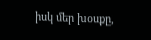իսկ մեր խօսքը,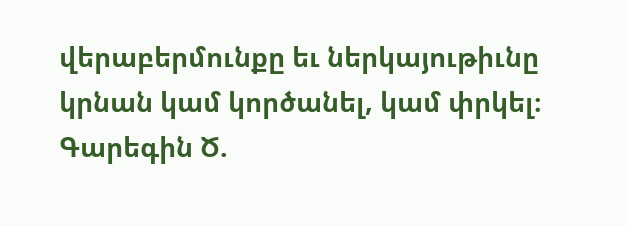վերաբերմունքը եւ ներկայութիւնը կրնան կամ կործանել, կամ փրկել։
Գարեգին Ծ.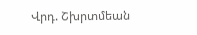Վրդ. Շխրտմեան